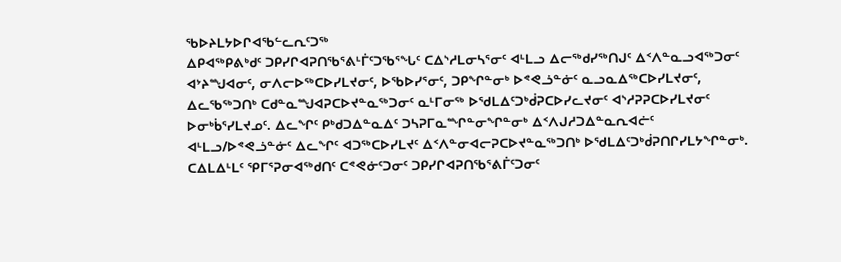ᖃᐅᔨᒪᔭᐅᒋᐊᖃᓪᓚᕆᑦᑐᖅ
ᐃᑭᐊᖅᑭᕕᒃᑯᑦ ᑐᑭᓯᒋᐊᕈᑎᖃᕐᕕᒻᒦᑦᑐᖃᕐᖓᑦ ᑕᐃᔅᓱᒪᓂᓴᕐᓂᑦ ᐊᒻᒪᓗ ᐃᓕᖅᑯᓯᖅᑎᒍᑦ ᐃᑉᐱᓐᓇᓗᐊᖅᑐᓂᑦ ᐊᔾᔨᙳᐊᓂᑦ, ᓂᐱᓕᐅᖅᑕᐅᓯᒪᔪᓂᑦ, ᐅᖃᐅᓯᕐᓂᑦ, ᑐᑭᖏᓐᓂᒃ ᐅᕝᕙᓘᓐᓃᑦ ᓇᓗᓇᐃᖅᑕᐅᓯᒪᔪᓂᑦ, ᐃᓚᖃᖅᑐᑎᒃ ᑕᑯᓐᓇᙳᐊᕈᑕᐅᔪᓐᓇᖅᑐᓂᑦ ᓇᒻᒥᓂᖅ ᐅᖁᒪᐃᑦᑐᒃᑰᕈᑕᐅᓯᓚᔪᓂᑦ ᐊᔅᓱᕈᕈᑕᐅᓯᒪᔪᓂᑦ ᐅᓂᒃᑳᕐᓯᒪᔪᓄᑦ. ᐃᓚᖏᑦ ᑭᒃᑯᑐᐃᓐᓇᐃᑦ ᑐᓴᕈᒥᓇᙱᓐᓂᖏᓐᓂᒃ ᐃᑉᐱᒍᓱᑐᐃᓐᓇᕆᐊᓖᑦ ᐊᒻᒪᓗ/ᐅᕝᕙᓘᓐᓃᑦ ᐃᓚᖏᑦ ᐊᑐᖅᑕᐅᓯᒪᔪᑦ ᐃᑉᐱᓐᓂᐊᓕᕈᑕᐅᔪᓐᓇᖅᑐᑎᒃ ᐅᖁᒪᐃᑦᑐᒃᑰᕈᑎᒋᓯᒪᔭᖏᓐᓂᒃ. ᑕᐃᒪᐃᒻᒪᑦ ᕿᒥᕐᕈᓂᐊᖅᑯᑎᑦ ᑕᕝᕙᓃᑦᑐᓂᑦ ᑐᑭᓯᒋᐊᕈᑎᖃᕐᕕᒦᑦᑐᓂᑦ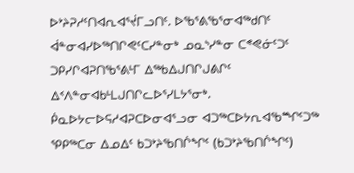ᐅᔾᔨᕈᓱᑦᑎᐊᕆᐊᕐᔫᒥᓗᑎᑦ. ᐅᖃᕐᕕᖃᕐᓂᐊᖅᑯᑎᑦ ᐋᓐᓂᐊᓯᐅᖅᑎᒋᕙᑦᑕᓯᓐᓂᒃ ᓄᓇᔅᓯᓐᓂ ᑕᕝᕙᓃᑦᑐᑦ ᑐᑭᓯᒋᐊᕈᑎᖃᕐᕕᒻᒥ ᐃᖅᑲᐃᒍᑎᒋᒍᕕᒋᑦ ᐃᑉᐱᓐᓂᐊᑲᒻᒪᒍᑎᒋᓚᐅᕐᓯᒪᔭᕐᓂᒃ.
ᑮᓇᐅᔭᓕᐅᕋᓱᐊᕈᑕᐅᓂᐊᕐᓗᓂ ᐊᑐᖅᑕᐅᔭᕆᐊᖃᙱᑦᑐᖅ
ᕿᑭᖅᑕᓂ ᐃᓄᐃᑦ ᑲᑐᔾᔨᖃᑎᒌᖏᑦ (ᑲᑐᔾᔨᖃᑎᒌᖏᑦ)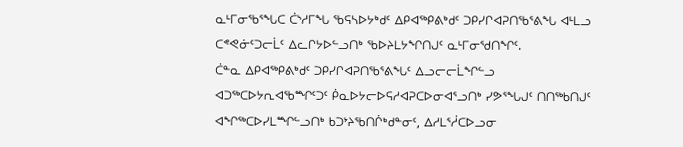ᓇᒻᒥᓂᖃᕐᖓᑕ ᑖᔅᓱᒥᖓ ᖃᕋᓴᐅᔭᒃᑯᑦ ᐃᑭᐊᖅᑭᕕᒃᑯᑦ ᑐᑭᓯᒋᐊᕈᑎᖃᕐᕕᖓ ᐊᒻᒪᓗ ᑕᕝᕙᓃᑦᑐᓕᒫᑦ ᐃᓚᒋᔭᐅᓪᓗᑎᒃ ᖃᐅᔨᒪᔭᖏᑎᒍᑦ ᓇᒻᒥᓂᖁᑎᖏᑦ.
ᑖᓐᓇ ᐃᑭᐊᖅᑭᕕᒃᑯᑦ ᑐᑭᓯᒋᐊᕈᑎᖃᕐᕕᖓᑦ ᐃᓗᓕᓕᒫᖏᓪᓗ ᐊᑐᖅᑕᐅᔭᕆᐊᖃᙱᑦᑐᑦ ᑮᓇᐅᔭᓕᐅᕋᓱᐊᕈᑕᐅᓂᐊᕐᓗᑎᒃ ᓯᕗᕐᖓᒍᑦ ᑎᑎᖅᑲᑎᒍᑦ ᐊᖏᖅᑕᐅᓯᒪᙱᓪᓗᑎᒃ ᑲᑐᔾᔨᖃᑎᒌᒃᑯᓐᓂᑦ, ᐃᓱᒪᕐᓲᑕᐅᓗᓂ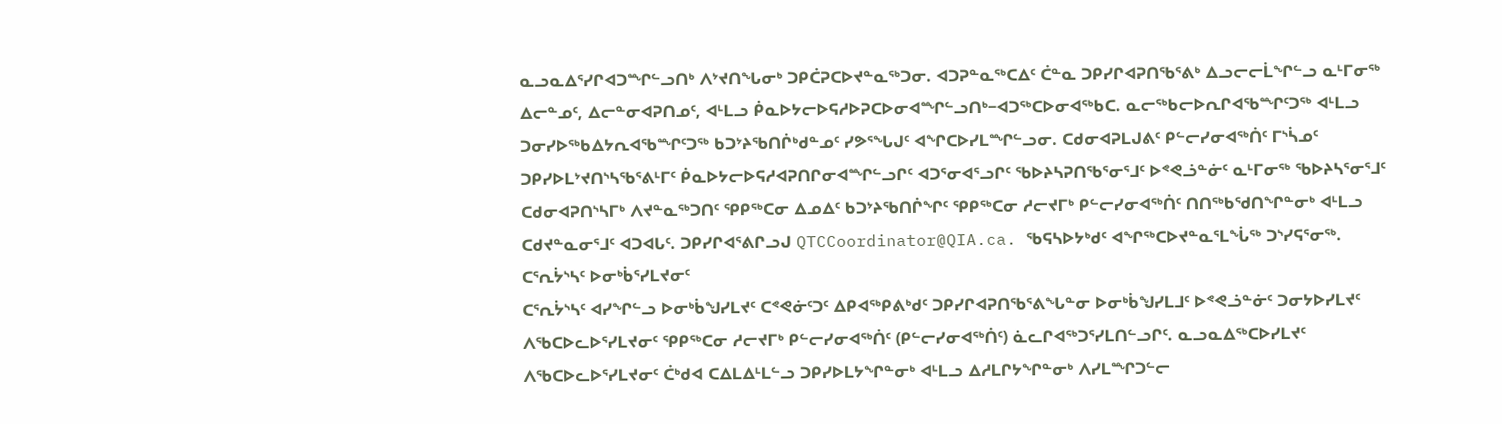ᓇᓗᓇᐃᕐᓯᒋᐊᑐᙱᓪᓗᑎᒃ ᐱᔾᔪᑎᖓᓂᒃ ᑐᑭᑖᕈᑕᐅᔪᓐᓇᖅᑐᓂ. ᐊᑐᕈᓐᓇᖅᑕᐃᑦ ᑖᓐᓇ ᑐᑭᓯᒋᐊᕈᑎᖃᕐᕕᒃ ᐃᓗᓕᓕᒫᖏᓪᓗ ᓇᒻᒥᓂᖅ ᐃᓕᓐᓄᑦ, ᐃᓕᓐᓂᐊᕈᑎᓄᑦ, ᐊᒻᒪᓗ ᑮᓇᐅᔭᓕᐅᕋᓱᐅᕈᑕᐅᓂᐊᙱᓪᓗᑎᒃ−ᐊᑐᖅᑕᐅᓂᐊᖅᑲᑕ. ᓇᓕᖅᑲᓕᐅᕆᒋᐊᖃᙱᑦᑐᖅ ᐊᒻᒪᓗ ᑐᓂᓯᐅᖅᑲᐃᔭᕆᐊᖃᙱᑦᑐᖅ ᑲᑐᔾᔨᖃᑎᒌᒃᑯᓐᓄᑦ ᓯᕗᕐᖓᒍᑦ ᐊᖏᑕᐅᓯᒪᙱᓪᓗᓂ. ᑕᑯᓂᐊᕈᒪᒍᕕᑦ ᑭᓪᓕᓯᓂᐊᖅᑏᑦ ᒥᔅᓵᓄᑦ ᑐᑭᓯᐅᒪᔾᔪᑎᔅᓴᖃᕐᕕᒻᒥᑦ ᑮᓇᐅᔭᓕᐅᕋᓱᐊᕈᑎᒋᓂᐊᙱᓪᓗᒋᑦ ᐊᑐᕐᓂᐊᕐᓗᒋᑦ ᖃᐅᔨᓴᕈᑎᖃᕐᓂᕐᒧᑦ ᐅᕝᕙᓘᓐᓃᑦ ᓇᒻᒥᓂᖅ ᖃᐅᔨᓴᕐᓂᕐᒧᑦ ᑕᑯᓂᐊᕈᑎᔅᓴᒥᒃ ᐱᔪᓐᓇᖅᑐᑎᑦ ᕿᑭᖅᑕᓂ ᐃᓄᐃᑦ ᑲᑐᔾᔨᖃᑎᒌᖏᑦ ᕿᑭᖅᑕᓂ ᓱᓕᔪᒥᒃ ᑭᓪᓕᓯᓂᐊᖅᑏᑦ ᑎᑎᖅᑲᖁᑎᖏᓐᓂᒃ ᐊᒻᒪᓗ ᑕᑯᔪᓐᓇᓂᕐᒧᑦ ᐊᑐᐊᒐᑦ. ᑐᑭᓯᒋᐊᕐᕕᒋᓗᒍ QTCCoordinator@QIA.ca. ᖃᕋᓴᐅᔭᒃᑯᑦ ᐊᖏᖅᑕᐅᔪᓐᓇᕐᒪᖔᖅ ᑐᔅᓯᕋᕐᓂᖅ.
ᑕᕐᕆᔮᔅᓴᑦ ᐅᓂᒃᑳᕐᓯᒪᔪᓂᑦ
ᑕᕐᕆᔮᔅᓴᑦ ᐊᓯᖏᓪᓗ ᐅᓂᒃᑳᖑᓯᒪᔪᑦ ᑕᕝᕙᓃᑦᑐᑦ ᐃᑭᐊᖅᑭᕕᒃᑯᑦ ᑐᑭᓯᒋᐊᕈᑎᖃᕐᕕᖓᓐᓂ ᐅᓂᒃᑳᖑᓯᒪᒧᑦ ᐅᕝᕙᓘᓐᓃᑦ ᑐᓂᔭᐅᓯᒪᔪᑦ ᐱᖃᑕᐅᓚᐅᕐᓯᒪᔪᓂᑦ ᕿᑭᖅᑕᓂ ᓱᓕᔪᒥᒃ ᑭᓪᓕᓯᓂᐊᖅᑏᑦ (ᑭᓪᓕᓯᓂᐊᖅᑏᑦ) ᓈᓚᒋᐊᖅᑐᕐᓯᒪᑎᓪᓗᒋᑦ. ᓇᓗᓇᐃᖅᑕᐅᓯᒪᔪᑦ ᐱᖃᑕᐅᓚᐅᕐᓯᒪᔪᓂᑦ ᑖᒃᑯᐊ ᑕᐃᒪᐃᒻᒪᓪᓗ ᑐᑭᓯᐅᒪᔭᖏᓐᓂᒃ ᐊᒻᒪᓗ ᐃᓱᒪᒋᔭᖏᓐᓂᒃ ᐱᓯᒪᙱᑐᓪᓕ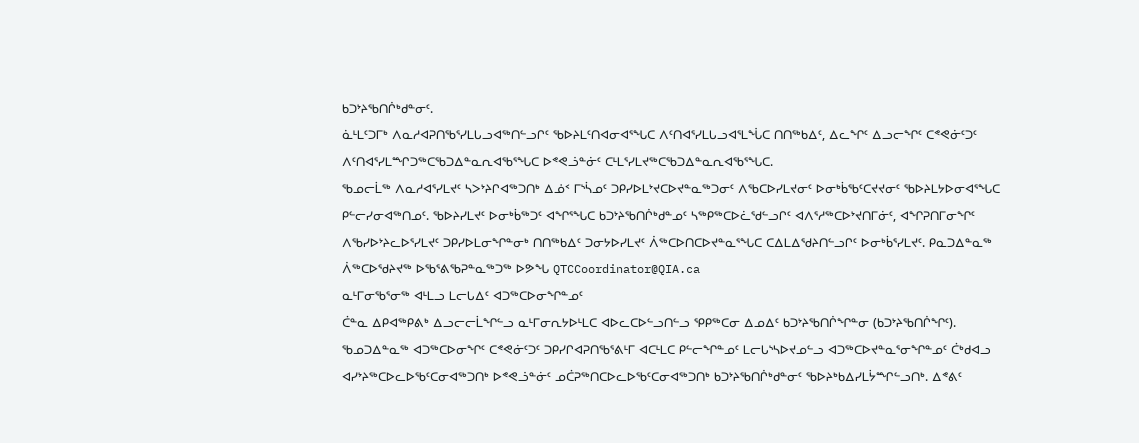ᑲᑐᔾᔨᖃᑎᒌᒃᑯᓐᓂᑦ.
ᓈᒻᒪᑦᑐᒥᒃ ᐱᓇᓱᐊᕈᑎᖃᕐᓯᒪᒐᓗᐊᖅᑎᓪᓗᒋᑦ ᖃᐅᔨᒪᑦᑎᐊᓂᐊᕐᖓᑕ ᐱᑦᑎᐊᕐᓯᒪᒐᓗᐊᕐᒪᖔᑕ ᑎᑎᖅᑲᐃᑦ, ᐃᓚᖏᑦ ᐃᓗᓕᖏᑦ ᑕᕝᕙᓃᑦᑐᑦ ᐱᑦᑎᐊᕐᓯᒪᙱᑐᖅᑕᖃᑐᐃᓐᓇᕆᐊᖃᕐᖓᑕ ᐅᕝᕙᓘᓐᓃᑦ ᑕᒻᒪᕐᓯᒪᔪᖅᑕᖃᑐᐃᓐᓇᕆᐊᖃᕐᖓᑕ.
ᖃᓄᓕᒫᖅ ᐱᓇᓱᐊᕐᓯᒪᔪᑦ ᓴᐳᔾᔨᒋᐊᖅᑐᑎᒃ ᐃᓅᑉ ᒥᔅᓵᓄᑦ ᑐᑭᓯᐅᒪᔾᔪᑕᐅᔪᓐᓇᖅᑐᓂᑦ ᐱᖃᑕᐅᓯᒪᔪᓂᑦ ᐅᓂᒃᑳᖃᑦᑕᔪᔪᓂᑦ ᖃᐅᔨᒪᔭᐅᓂᐊᕐᖓᑕ ᑭᓪᓕᓯᓂᐊᖅᑎᓄᑦ. ᖃᐅᔨᓯᒪᔪᑦ ᐅᓂᒃᑳᖅᑐᑦ ᐊᖏᕐᖓᑕ ᑲᑐᔾᔨᖃᑎᒌᒃᑯᓐᓄᑦ ᓴᖅᑭᖅᑕᐅᓛᖁᓪᓗᒋᑦ ᐊᐱᕐᓱᖅᑕᐅᔾᔪᑎᒥᓃᑦ, ᐊᖏᕈᑎᒥᓂᖏᑦ ᐱᖃᓯᐅᔾᔨᓚᐅᕐᓯᒪᔪᑦ ᑐᑭᓯᐅᒪᓂᖏᓐᓂᒃ ᑎᑎᖅᑲᐃᑦ ᑐᓂᔭᐅᓯᒪᔪᑦ ᐲᖅᑕᐅᑎᑕᐅᔪᓐᓇᕐᖓᑕ ᑕᐃᒪᐃᖁᔨᑎᓪᓗᒋᑦ ᐅᓂᒃᑳᕐᓯᒪᔪᑦ. ᑭᓇᑐᐃᓐᓇᖅ ᐲᖅᑕᐅᖁᔨᔪᖅ ᐅᖃᕐᕕᖃᕈᓐᓇᖅᑐᖅ ᐅᕗᖓ QTCCoordinator@QIA.ca
ᓇᒻᒥᓂᖃᕐᓂᖅ ᐊᒻᒪᓗ ᒪᓕᒐᐃᑦ ᐊᑐᖅᑕᐅᓂᖏᓐᓄᑦ
ᑖᓐᓇ ᐃᑭᐊᖅᑭᕕᒃ ᐃᓗᓕᓕᒫᖏᓪᓗ ᓇᒻᒥᓂᕆᔭᐅᒻᒪᑕ ᐊᐅᓚᑕᐅᓪᓗᑎᓪᓗ ᕿᑭᖅᑕᓂ ᐃᓄᐃᑦ ᑲᑐᔾᔨᖃᑎᒌᖏᓐᓂ (ᑲᑐᔾᔨᖃᑎᒌᖏᑦ). ᖃᓄᑐᐃᓐᓇᖅ ᐊᑐᖅᑕᐅᓂᖏᑦ ᑕᕝᕙᓃᑦᑐᑦ ᑐᑭᓯᒋᐊᕈᑎᖃᕐᕕᒻᒥ ᐊᑕᒻᒪᑕ ᑭᓪᓕᖏᓐᓄᑦ ᒪᓕᒐᔅᓴᐅᔪᓄᓪᓗ ᐊᑐᖅᑕᐅᔪᓐᓇᕐᓂᖏᓐᓄᑦ ᑖᒃᑯᐊᓗ ᐊᓯᔾᔨᖅᑕᐅᓚᐅᖃᑦᑕᓂᐊᖅᑐᑎᒃ ᐅᕝᕙᓘᓐᓃᑦ ᓄᑖᕈᖅᑎᑕᐅᓚᐅᖃᑦᑕᓂᐊᖅᑐᑎᒃ ᑲᑐᔾᔨᖃᑎᒌᒃᑯᓐᓂᑦ ᖃᐅᔨᒃᑲᐃᓯᒪᔮᙱᓪᓗᑎᒃ. ᐃᕝᕕᑦ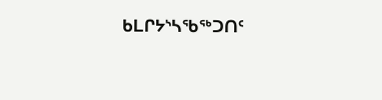ᑲᒪᒋᔭᔅᓴᖃᖅᑐᑎᑦ